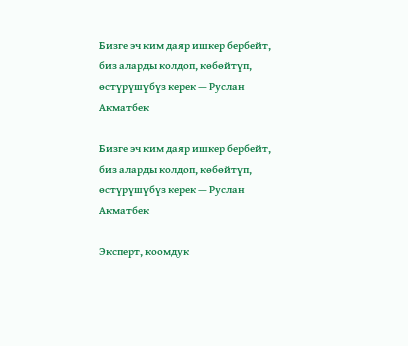Бизге эч ким даяр ишкер бербейт, биз аларды колдоп, көбөйтүп, өстүрүшүбүз керек — Руслан Акматбек

Бизге эч ким даяр ишкер бербейт, биз аларды колдоп, көбөйтүп, өстүрүшүбүз керек — Руслан Акматбек

Эксперт, коомдук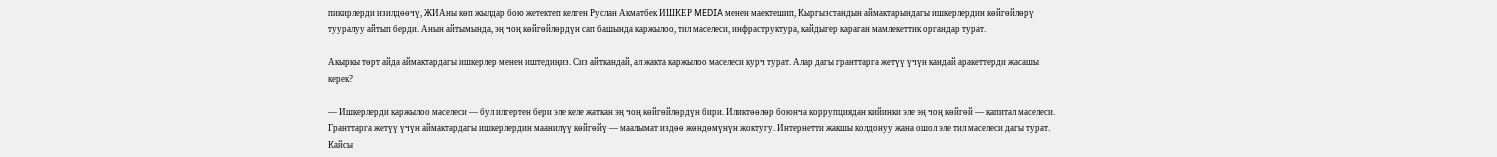пикирлерди изилдөөчү, ЖИАны көп жылдар бою жетектеп келген Руслан Акматбек ИШКЕР MEDIA менен маектешип, Кыргызстандын аймактарындагы ишкерлердин көйгөйлөрү тууралуу айтып берди. Анын айтымында, эң чоң көйгөйлөрдүн сап башында каржылоо, тил маселеси, инфраструктура, кайдыгер караган мамлекеттик органдар турат.

Акыркы төрт айда аймактардагы ишкерлер менен иштедиңиз. Сиз айткандай, ал жакта каржылоо маселеси курч турат. Алар дагы гранттарга жетүү үчүн кандай аракеттерди жасашы керек?

— Ишкерлерди каржылоо маселеси — бул илгертен бери эле келе жаткан эң чоң көйгөйлөрдүн бири. Иликтөөлөр боюнча коррупциядан кийинки эле эң чоң көйгөй — капитал маселеси. Гранттарга жетүү үчүн аймактардагы ишкерлердин маанилүү көйгөйү — маалымат издөө жөндөмүнүн жоктугу. Интернетти жакшы колдонуу жана ошол эле тил маселеси дагы турат. Кайсы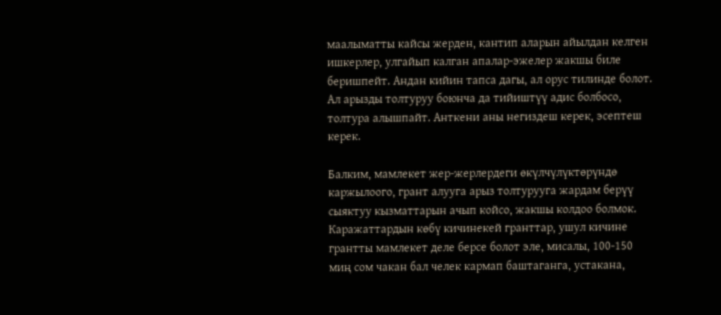маалыматты кайсы жерден, кантип аларын айылдан келген ишкерлер, улгайып калган апалар-эжелер жакшы биле беришпейт. Андан кийин тапса дагы, ал орус тилинде болот. Ал арызды толтуруу боюнча да тийиштүү адис болбосо, толтура алышпайт. Анткени аны негиздеш керек, эсептеш керек.

Балким, мамлекет жер-жерлердеги өкүлчүлүктөрүндө каржылоого, грант алууга арыз толтурууга жардам берүү сыяктуу кызматтарын ачып койсо, жакшы колдоо болмок. Каражаттардын көбү кичинекей гранттар, ушул кичине грантты мамлекет деле берсе болот эле, мисалы, 100-150 миң сом чакан бал челек кармап баштаганга, устакана,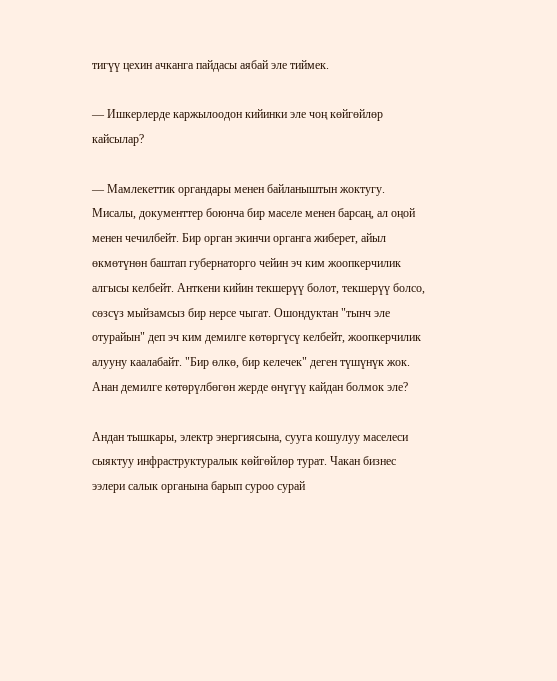тигүү цехин ачканга пайдасы аябай эле тиймек.

— Ишкерлерде каржылоодон кийинки эле чоң көйгөйлөр кайсылар?

— Мамлекеттик органдары менен байланыштын жоктугу. Мисалы, документтер боюнча бир маселе менен барсаң, ал оңой менен чечилбейт. Бир орган экинчи органга жиберет, айыл өкмөтүнөн баштап губернаторго чейин эч ким жоопкерчилик алгысы келбейт. Анткени кийин текшерүү болот, текшерүү болсо, сөзсүз мыйзамсыз бир нерсе чыгат. Ошондуктан "тынч эле отурайын" деп эч ким демилге көтөргүсү келбейт, жоопкерчилик алууну каалабайт. "Бир өлкө, бир келечек" деген түшүнүк жок. Анан демилге көтөрүлбөгөн жерде өнүгүү кайдан болмок эле?

Андан тышкары, электр энергиясына, сууга кошулуу маселеси сыяктуу инфраструктуралык көйгөйлөр турат. Чакан бизнес ээлери салык органына барып суроо сурай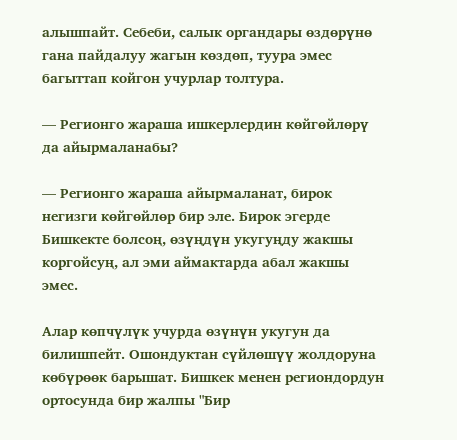алышпайт. Себеби, салык органдары өздөрүнө гана пайдалуу жагын көздөп, туура эмес багыттап койгон учурлар толтура.

— Регионго жараша ишкерлердин көйгөйлөрү да айырмаланабы?

— Регионго жараша айырмаланат, бирок негизги көйгөйлөр бир эле. Бирок эгерде Бишкекте болсоң, өзүңдүн укугуңду жакшы коргойсуң, ал эми аймактарда абал жакшы эмес.

Алар көпчүлүк учурда өзүнүн укугун да билишпейт. Ошондуктан сүйлөшүү жолдоруна көбүрөөк барышат. Бишкек менен региондордун ортосунда бир жалпы "Бир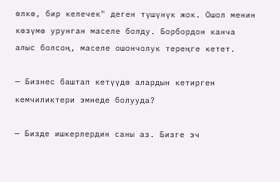өлкө, бир келечек" деген түшүнүк жок. Ошол менин көзүмө урунган маселе болду. Борбордон канча алыс болсоң, маселе ошончолук тереңге кетет.

— Бизнес баштап кетүүдө алардын кетирген кемчиликтери эмнеде болууда?

— Бизде ишкерлердин саны аз. Бизге эч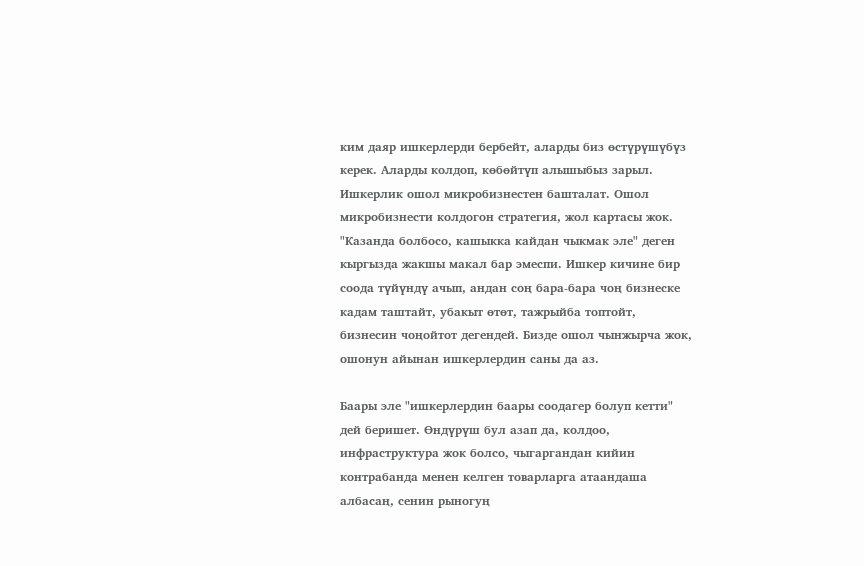ким даяр ишкерлерди бербейт, аларды биз өстүрүшүбүз керек. Аларды колдоп, көбөйтүп алышыбыз зарыл. Ишкерлик ошол микробизнестен башталат. Ошол микробизнести колдогон стратегия, жол картасы жок. "Казанда болбосо, кашыкка кайдан чыкмак эле" деген кыргызда жакшы макал бар эмеспи. Ишкер кичине бир соода түйүндү ачып, андан соң бара-бара чоң бизнеске кадам таштайт, убакыт өтөт, тажрыйба топтойт, бизнесин чоңойтот дегендей. Бизде ошол чынжырча жок, ошонун айынан ишкерлердин саны да аз.

Баары эле "ишкерлердин баары соодагер болуп кетти" дей беришет. Өндүрүш бул азап да, колдоо, инфраструктура жок болсо, чыгаргандан кийин контрабанда менен келген товарларга атаандаша албасаң, сенин рыногуң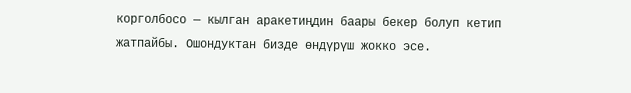корголбосо — кылган аракетиңдин баары бекер болуп кетип жатпайбы. Ошондуктан бизде өндүрүш жокко эсе.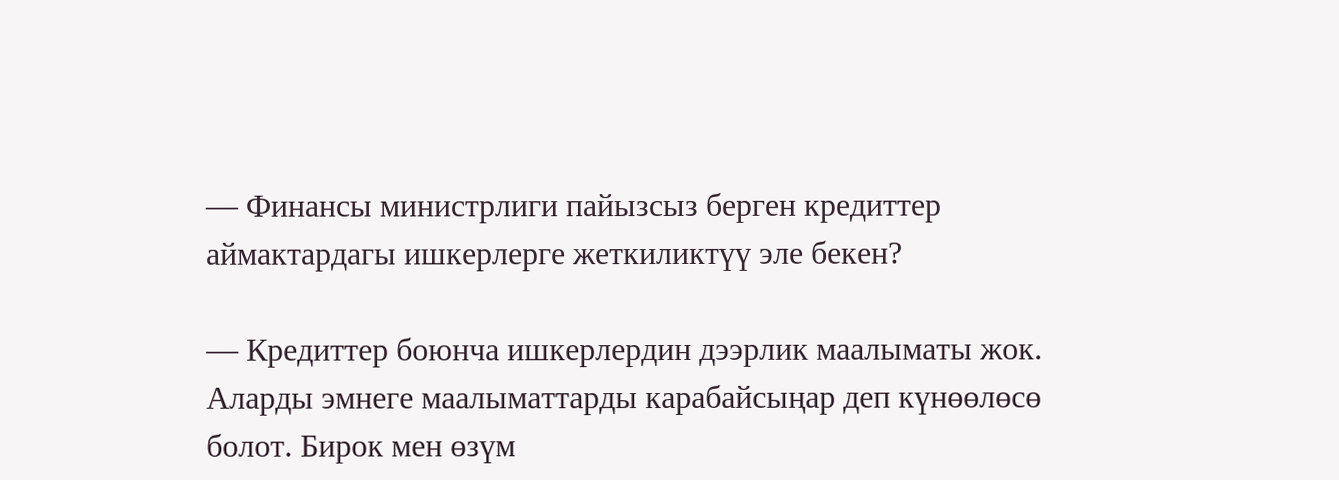— Финансы министрлиги пайызсыз берген кредиттер аймактардагы ишкерлерге жеткиликтүү эле бекен?

— Кредиттер боюнча ишкерлердин дээрлик маалыматы жок. Аларды эмнеге маалыматтарды карабайсыңар деп күнөөлөсө болот. Бирок мен өзүм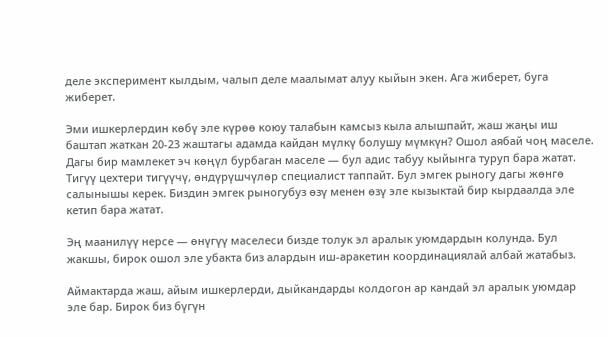деле эксперимент кылдым, чалып деле маалымат алуу кыйын экен. Ага жиберет, буга жиберет.

Эми ишкерлердин көбү эле күрөө коюу талабын камсыз кыла алышпайт, жаш жаңы иш баштап жаткан 20-23 жаштагы адамда кайдан мүлкү болушу мүмкүн? Ошол аябай чоң маселе. Дагы бир мамлекет эч көңүл бурбаган маселе — бул адис табуу кыйынга туруп бара жатат. Тигүү цехтери тигүүчү, өндүрүшчүлөр специалист таппайт. Бул эмгек рыногу дагы жөнгө салынышы керек. Биздин эмгек рыногубуз өзү менен өзү эле кызыктай бир кырдаалда эле кетип бара жатат.

Эң маанилүү нерсе — өнүгүү маселеси бизде толук эл аралык уюмдардын колунда. Бул жакшы, бирок ошол эле убакта биз алардын иш-аракетин координациялай албай жатабыз.

Аймактарда жаш, айым ишкерлерди, дыйкандарды колдогон ар кандай эл аралык уюмдар эле бар. Бирок биз бүгүн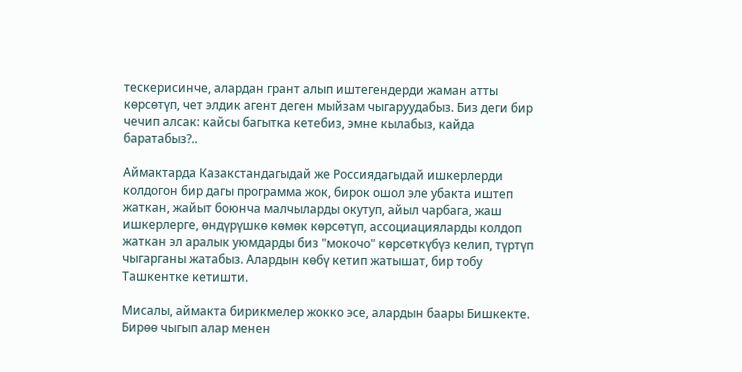тескерисинче, алардан грант алып иштегендерди жаман атты көрсөтүп, чет элдик агент деген мыйзам чыгаруудабыз. Биз деги бир чечип алсак: кайсы багытка кетебиз, эмне кылабыз, кайда баратабыз?..

Аймактарда Казакстандагыдай же Россиядагыдай ишкерлерди колдогон бир дагы программа жок, бирок ошол эле убакта иштеп жаткан, жайыт боюнча малчыларды окутуп, айыл чарбага, жаш ишкерлерге, өндүрүшкө көмөк көрсөтүп, ассоциацияларды колдоп жаткан эл аралык уюмдарды биз "мокочо" көрсөткүбүз келип, түртүп чыгарганы жатабыз. Алардын көбү кетип жатышат, бир тобу Ташкентке кетишти.

Мисалы, аймакта бирикмелер жокко эсе, алардын баары Бишкекте. Бирөө чыгып алар менен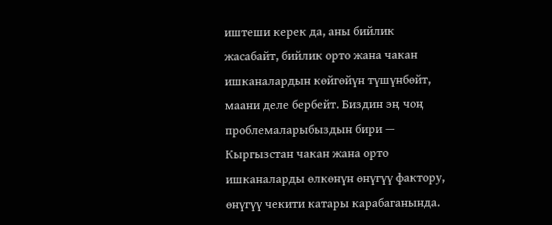иштеши керек да, аны бийлик жасабайт, бийлик орто жана чакан ишканалардын көйгөйүн түшүнбөйт, маани деле бербейт. Биздин эң чоң проблемаларыбыздын бири — Кыргызстан чакан жана орто ишканаларды өлкөнүн өнүгүү фактору, өнүгүү чекити катары карабаганында.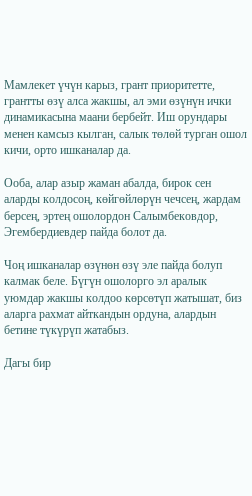Мамлекет үчүн карыз, грант приоритетте, грантты өзү алса жакшы, ал эми өзүнүн ички динамикасына маани бербейт. Иш орундары менен камсыз кылган, салык төлөй турган ошол кичи, орто ишканалар да.

Ооба, алар азыр жаман абалда, бирок сен аларды колдосоң, көйгөйлөрүн чечсең, жардам берсең, эртең ошолордон Салымбековдор, Эгембердиевдер пайда болот да.

Чоң ишканалар өзүнөн өзү эле пайда болуп калмак беле. Бүгүн ошолорго эл аралык уюмдар жакшы колдоо көрсөтүп жатышат, биз аларга рахмат айткандын ордуна, алардын бетине түкүрүп жатабыз.

Дагы бир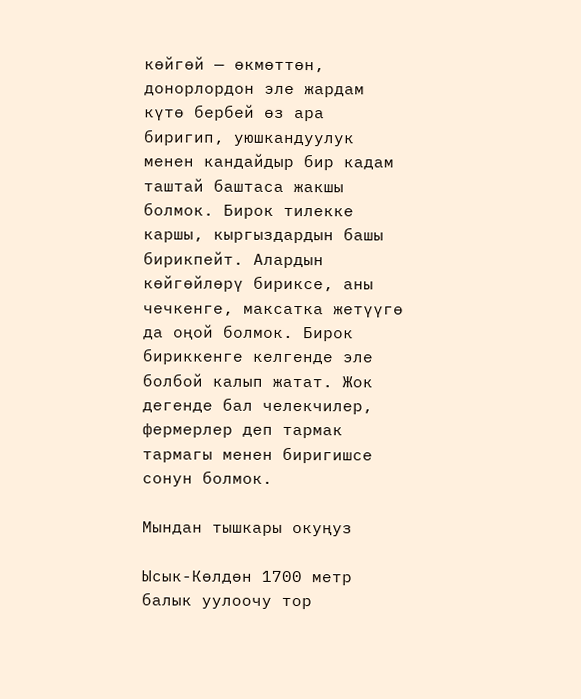көйгөй — өкмөттөн, донорлордон эле жардам күтө бербей өз ара биригип, уюшкандуулук менен кандайдыр бир кадам таштай баштаса жакшы болмок. Бирок тилекке каршы, кыргыздардын башы бирикпейт. Алардын көйгөйлөрү бириксе, аны чечкенге, максатка жетүүгө да оңой болмок. Бирок бириккенге келгенде эле болбой калып жатат. Жок дегенде бал челекчилер, фермерлер деп тармак тармагы менен биригишсе сонун болмок.

Мындан тышкары окуңуз

Ысык-Көлдөн 1700 метр балык уулоочу тор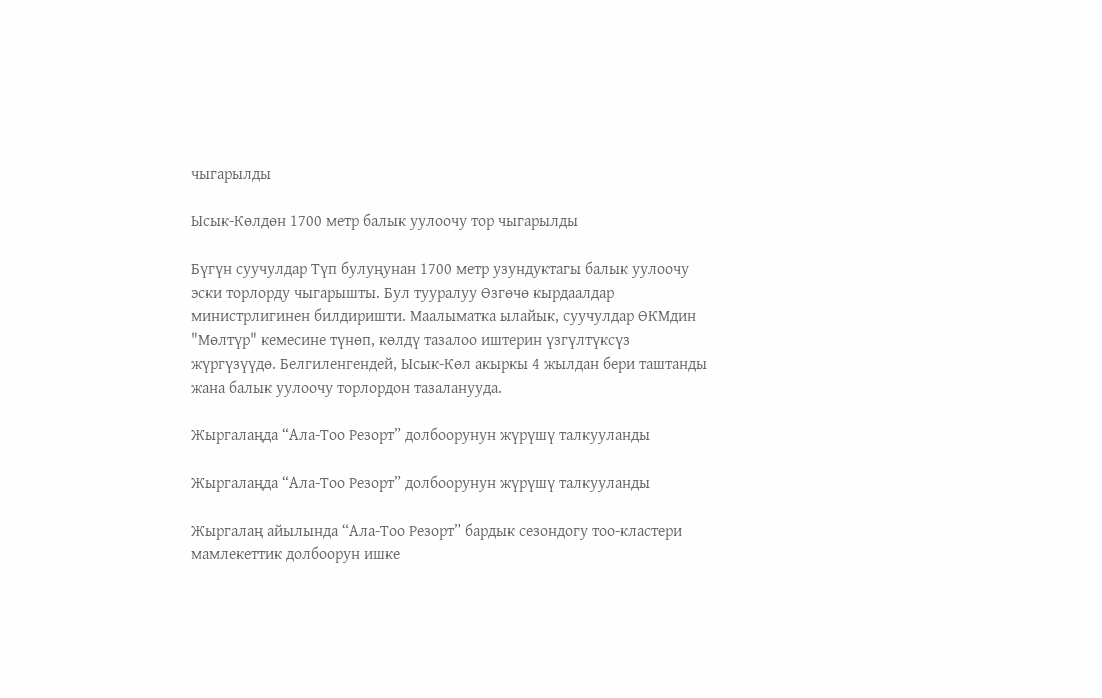чыгарылды

Ысык-Көлдөн 1700 метр балык уулоочу тор чыгарылды

Бүгүн суучулдар Түп булуңунан 1700 метр узундуктагы балык уулоочу эски торлорду чыгарышты. Бул тууралуу Өзгөчө кырдаалдар министрлигинен билдиришти. Маалыматка ылайык, суучулдар ӨКМдин "Мөлтүр" кемесине түнөп, көлдү тазалоо иштерин үзгүлтүксүз жүргүзүүдө. Белгиленгендей, Ысык-Көл акыркы 4 жылдан бери таштанды жана балык уулоочу торлордон тазаланууда.

Жыргалаңда “Ала-Тоо Резорт” долбоорунун жүрүшү талкууланды

Жыргалаңда “Ала-Тоо Резорт” долбоорунун жүрүшү талкууланды

Жыргалаң айылында “Ала-Тоо Резорт” бардык сезондогу тоо-кластери мамлекеттик долбоорун ишке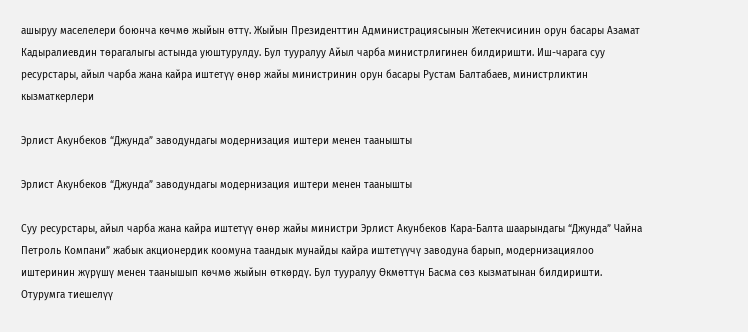ашыруу маселелери боюнча көчмө жыйын өттү. Жыйын Президенттин Администрациясынын Жетекчисинин орун басары Азамат Кадыралиевдин төрагалыгы астында уюштурулду. Бул тууралуу Айыл чарба министрлигинен билдиришти. Иш-чарага суу ресурстары, айыл чарба жана кайра иштетүү өнөр жайы министринин орун басары Рустам Балтабаев, министрликтин кызматкерлери

Эрлист Акунбеков “Джунда” заводундагы модернизация иштери менен таанышты

Эрлист Акунбеков “Джунда” заводундагы модернизация иштери менен таанышты

Суу ресурстары, айыл чарба жана кайра иштетүү өнөр жайы министри Эрлист Акунбеков Кара-Балта шаарындагы “Джунда” Чайна Петроль Компани” жабык акционердик коомуна таандык мунайды кайра иштетүүчү заводуна барып, модернизациялоо иштеринин жүрүшү менен таанышып көчмө жыйын өткөрдү. Бул тууралуу Өкмөттүн Басма сөз кызматынан билдиришти. Отурумга тиешелүү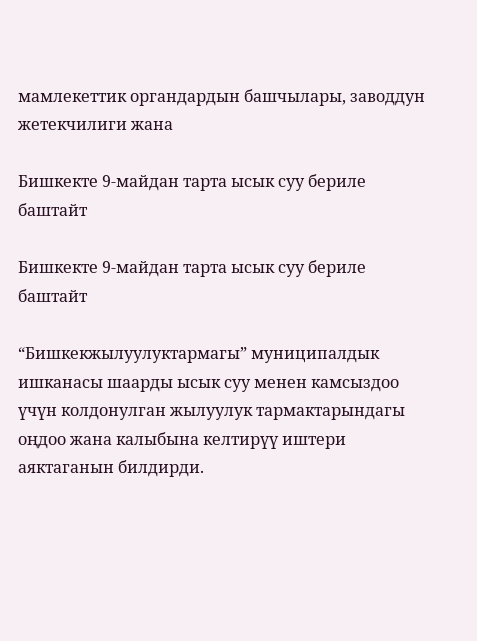мамлекеттик органдардын башчылары, заводдун жетекчилиги жана

Бишкекте 9-майдан тарта ысык суу бериле баштайт

Бишкекте 9-майдан тарта ысык суу бериле баштайт

“Бишкекжылуулуктармагы” муниципалдык ишканасы шаарды ысык суу менен камсыздоо үчүн колдонулган жылуулук тармактарындагы оңдоо жана калыбына келтирүү иштери аяктаганын билдирди.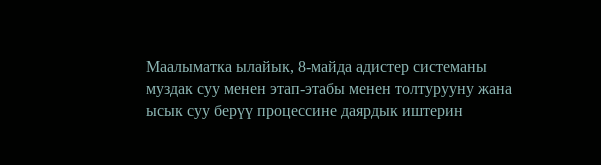Маалыматка ылайык, 8-майда адистер системаны муздак суу менен этап-этабы менен толтурууну жана ысык суу берүү процессине даярдык иштерин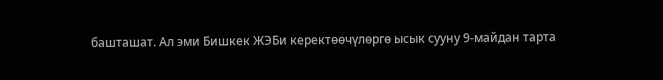башташат. Ал эми Бишкек ЖЭБи керектөөчүлөргө ысык сууну 9-майдан тарта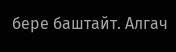бере баштайт. Алгач